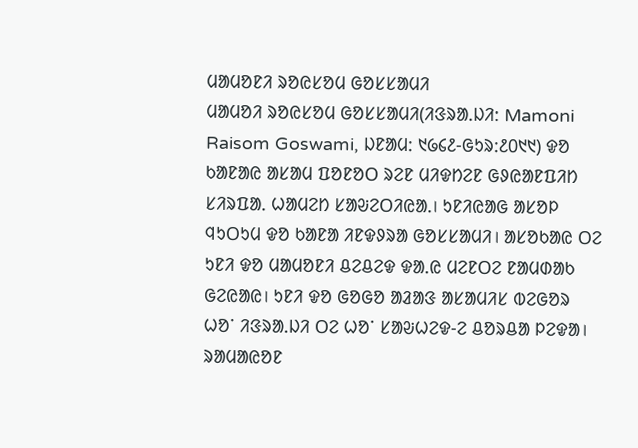ᱢᱟᱢᱚᱱᱤ ᱨᱚᱭᱥᱚᱢ ᱜᱚᱥᱥᱟᱢᱤ
ᱢᱟᱢᱚᱤ ᱨᱚᱭᱥᱚᱢ ᱜᱚᱥᱥᱟᱢᱤ(ᱤᱝᱨᱟᱹᱡᱤ: Mamoni Raisom Goswami, ᱡᱱᱟᱢᱺ ᱑᱙᱔᱒-ᱜᱩᱨᱺ᱒᱐᱑᱑) ᱫᱚ ᱠᱟᱱᱟᱭ ᱟᱥᱟᱢ ᱯᱚᱱᱚᱛ ᱨᱮᱱ ᱢᱤᱫᱴᱮᱱ ᱜᱽᱭᱟᱱᱯᱤᱴ ᱥᱤᱨᱯᱟᱹ ᱦᱟᱢᱮᱴ ᱥᱟᱶᱮᱛᱤᱭᱟᱹ। ᱩᱱᱤᱭᱟᱜ ᱟᱥᱚᱞ ᱧᱩᱛᱩᱢ ᱫᱚ ᱠᱟᱱᱟ ᱤᱱᱫᱽᱨᱟ ᱜᱚᱥᱥᱟᱢᱤ। ᱟᱥᱚᱠᱟᱭ ᱛᱮ ᱩᱱᱤ ᱫᱚ ᱢᱟᱢᱚᱱᱤ ᱪᱮᱪᱮᱫ ᱫᱟᱹᱭ ᱢᱮᱱᱛᱮ ᱱᱟᱢᱰᱟᱠ ᱜᱮᱭᱟᱭ। ᱩᱱᱤ ᱫᱚ ᱜᱚᱜᱚ ᱟᱲᱟᱝ ᱟᱥᱟᱢᱤᱥ ᱵᱮᱜᱚᱨ ᱦᱚᱸ ᱤᱝᱨᱟᱹᱡᱤ ᱛᱮ ᱦᱚᱸ ᱥᱟᱶᱦᱮᱫ-ᱮ ᱪᱚᱨᱪᱟ ᱞᱮᱫᱟ। ᱨᱟᱢᱟᱭᱚᱱ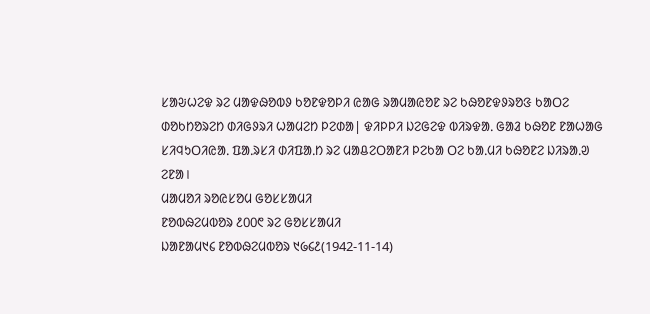ᱥᱟᱶᱦᱮᱫ ᱨᱮ ᱢᱟᱫᱷᱚᱵᱽ ᱠᱚᱱᱫᱚᱞᱤ ᱭᱟᱜ ᱨᱟᱢᱟᱭᱚᱱ ᱨᱮ ᱠᱷᱚᱱᱫᱽᱨᱚᱝ ᱠᱟᱛᱮ ᱰᱚᱠᱴᱚᱨᱮᱴ ᱰᱤᱜᱽᱨᱤ ᱦᱟᱢᱮᱴ ᱞᱮᱰᱟ| ᱫᱤᱞᱞᱤ ᱡᱮᱜᱮᱫ ᱵᱤᱨᱫᱟᱹ ᱜᱟᱲ ᱠᱷᱚᱱ ᱱᱟᱦᱟᱜ ᱥᱤᱧᱩᱛᱤᱭᱟᱹ ᱯᱟᱹᱨᱥᱤ ᱰᱤᱯᱟᱹᱴ ᱨᱮ ᱢᱟᱪᱮᱛᱟᱱᱤ ᱞᱮᱠᱟ ᱛᱮ ᱠᱟᱹᱢᱤ ᱠᱷᱚᱱᱮ ᱡᱤᱨᱟᱹᱣ ᱮᱱᱟ।
ᱢᱟᱢᱚᱤ ᱨᱚᱭᱥᱚᱢ ᱜᱚᱥᱥᱟᱢᱤ
ᱱᱚᱵᱷᱮᱢᱵᱚᱨ ᱒᱐᱐᱖ ᱨᱮ ᱜᱚᱥᱥᱟᱢᱤ
ᱡᱟᱱᱟᱢ᱑᱔ ᱱᱚᱵᱷᱮᱢᱵᱚᱨ ᱑᱙᱔᱒(1942-11-14)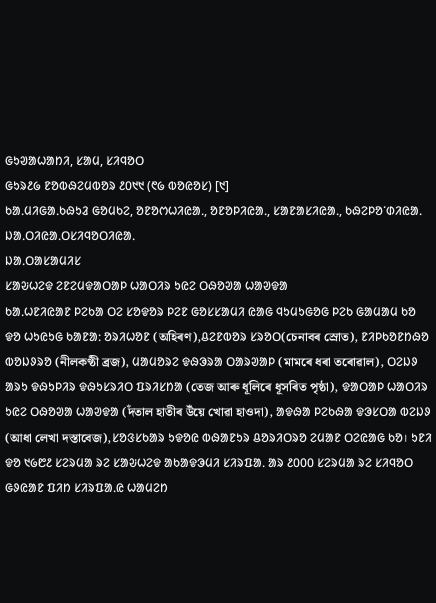ᱜᱩᱣᱟᱦᱟᱴᱤ, ᱥᱟᱢ, ᱥᱤᱧᱚᱛ
ᱜᱩᱨ᱒᱙ ᱱᱚᱵᱷᱮᱢᱵᱚᱨ ᱒᱐᱑᱑ (᱖᱙ ᱵᱚᱭᱚᱥ) [᱑]
ᱠᱟᱹᱢᱤᱜᱟᱹᱠᱷᱩᱲ ᱜᱚᱢᱠᱮ, ᱚᱱᱚᱬᱦᱤᱭᱟᱹ, ᱚᱱᱚᱞᱤᱭᱟᱹ, ᱥᱟᱱᱟᱥᱤᱭᱟᱹ, ᱠᱷᱮᱞᱚᱸᱰᱤᱭᱟᱹ
ᱡᱟᱹᱛᱤᱭᱟᱹᱛᱥᱤᱧᱚᱛᱤᱭᱟᱹ
ᱡᱟᱹᱛᱟᱥᱟᱢᱤᱥ
ᱥᱟᱶᱦᱮᱫ ᱮᱱᱮᱢᱫᱟᱛᱟᱞ ᱦᱟᱛᱤᱨ ᱩᱭᱮ ᱛᱷᱚᱣᱟ ᱦᱟᱣᱫᱟ
ᱠᱟᱹᱦᱱᱤᱭᱟᱱ ᱞᱮᱠᱟ ᱛᱮ ᱥᱚᱫᱚᱨ ᱞᱮᱱ ᱜᱚᱥᱥᱟᱢᱤ ᱭᱟᱜ ᱧᱩᱢᱩᱜᱚᱜ ᱞᱮᱠ ᱜᱟᱢᱟᱢ ᱠᱚ ᱫᱚ ᱦᱩᱭᱩᱜ ᱠᱟᱱᱟᱺ ᱚᱨᱤᱦᱚᱱ (অহিৰণ),ᱪᱮᱱᱵᱚᱨ ᱥᱨᱚᱛ(চেনাবৰ স্ৰোত), ᱱᱤᱞᱠᱚᱱᱴᱷᱚ ᱵᱚᱡᱽᱨᱚ (নীলকণ্ঠী ব্ৰজ), ᱢᱟᱢᱚᱨᱮ ᱫᱷᱳᱨᱟ ᱛᱟᱨᱣᱟᱞ (মামৰে ধৰা তৰোৱাল), ᱛᱮᱡᱽ ᱟᱨᱩ ᱫᱷᱩᱞᱤᱨ ᱫᱷᱩᱥᱨᱤᱛ ᱯᱨᱤᱥᱴᱟ (তেজ আৰু ধূলিৰে ধূসৰিত পৃষ্ঠা), ᱫᱟᱛᱟᱞ ᱦᱟᱛᱤᱨ ᱩᱭᱮ ᱛᱷᱚᱣᱟ ᱦᱟᱣᱫᱟ (দঁতাল হাতীৰ উঁয়ে খোৱা হাওদা), ᱟᱫᱷᱟ ᱞᱮᱠᱷᱟ ᱫᱳᱥᱛᱟ ᱵᱮᱡᱽ (আধা লেখা দস্তাবেজ),ᱥᱚᱝᱥᱠᱟᱨ ᱩᱫᱚᱭ ᱵᱷᱟᱱᱩᱨ ᱪᱚᱨᱤᱛᱨᱚ ᱮᱢᱟᱱ ᱛᱮᱭᱟᱜ ᱠᱚ। ᱩᱱᱤ ᱫᱚ ᱑᱙᱘᱒ ᱥᱮᱨᱢᱟ ᱨᱮ ᱥᱟᱶᱦᱮᱫ ᱟᱠᱟᱫᱳᱢᱤ ᱥᱤᱨᱯᱟᱹ ᱟᱨ ᱒᱐᱐᱐ ᱥᱮᱨᱢᱟ ᱨᱮ ᱥᱤᱧᱚᱛ ᱜᱽᱭᱟᱱ ᱯᱤᱴ ᱥᱤᱨᱯᱟᱹᱭ ᱦᱟᱢᱮᱴ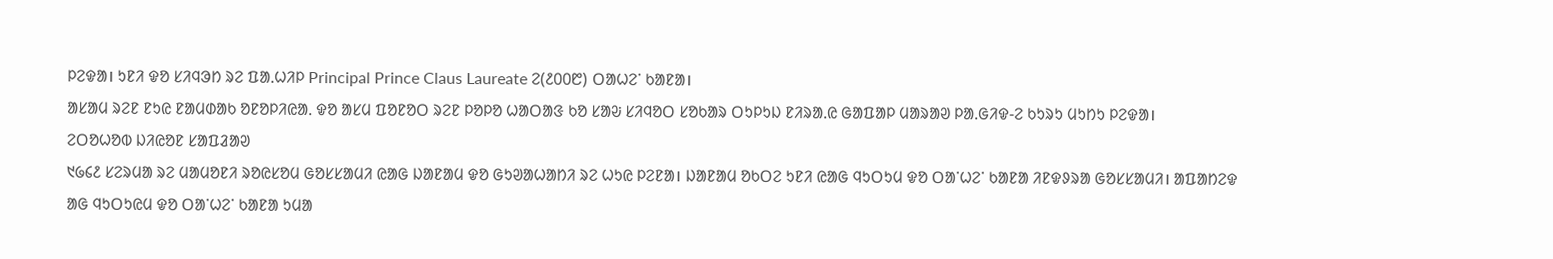ᱞᱮᱫᱟ। ᱩᱱᱤ ᱫᱚ ᱥᱤᱧᱳᱴ ᱨᱮ ᱯᱟᱹᱦᱤᱞ Principal Prince Claus Laureate ᱮ(᱒᱐᱐᱘) ᱛᱟᱦᱮᱸ ᱠᱟᱱᱟ।
ᱟᱥᱟᱢ ᱨᱮᱱ ᱱᱩᱭ ᱱᱟᱢᱰᱟᱠ ᱚᱱᱚᱞᱤᱭᱟᱹ ᱫᱚ ᱟᱥᱢ ᱯᱚᱱᱚᱛ ᱨᱮᱱ ᱞᱚᱞᱚ ᱦᱟᱛᱟᱝ ᱠᱚ ᱥᱟᱶ ᱥᱤᱧᱚᱛ ᱥᱚᱠᱟᱨ ᱛᱩᱞᱩᱡ ᱱᱤᱨᱟᱹᱭ ᱜᱟᱯᱟᱞ ᱢᱟᱨᱟᱣ ᱞᱟᱹᱜᱤᱫ-ᱮ ᱠᱩᱨᱩ ᱢᱩᱴᱩ ᱞᱮᱫᱟ।
ᱮᱛᱚᱦᱚᱵ ᱡᱤᱭᱚᱱ ᱥᱟᱯᱲᱟᱣ
᱑᱙᱔᱒ ᱥᱮᱨᱢᱟ ᱨᱮ ᱢᱟᱢᱚᱱᱤ ᱨᱚᱭᱥᱚᱢ ᱜᱚᱥᱥᱟᱢᱤ ᱭᱟᱜ ᱡᱟᱱᱟᱢ ᱫᱚ ᱜᱩᱣᱟᱦᱟᱴᱤ ᱨᱮ ᱦᱩᱭ ᱞᱮᱱᱟ। ᱡᱟᱱᱟᱢ ᱚᱠᱛᱮ ᱩᱱᱤ ᱭᱟᱜ ᱧᱩᱛᱩᱢ ᱫᱚ ᱛᱟᱸᱦᱮᱸ ᱠᱟᱱᱟ ᱤᱱᱫᱽᱨᱟ ᱜᱚᱥᱥᱟᱢᱤ। ᱟᱯᱟᱴᱮᱫ ᱟᱜ ᱧᱩᱛᱩᱭᱢ ᱫᱚ ᱛᱟᱸᱦᱮᱸ ᱠᱟᱱᱟ ᱩᱢᱟ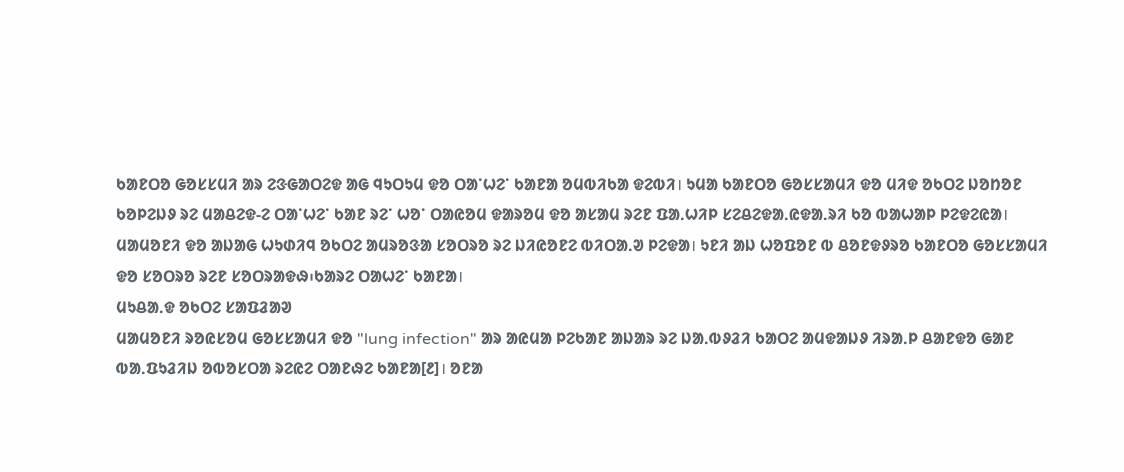ᱠᱟᱱᱛᱚ ᱜᱚᱥᱥᱢᱤ ᱟᱨ ᱮᱝᱜᱟᱛᱮᱫ ᱟᱜ ᱧᱩᱛᱩᱢ ᱫᱚ ᱛᱟᱸᱦᱮᱸ ᱠᱟᱱᱟ ᱚᱢᱵᱤᱠᱟ ᱫᱮᱵᱤ। ᱩᱢᱟ ᱠᱟᱱᱛᱚ ᱜᱚᱥᱥᱟᱢᱤ ᱫᱚ ᱢᱤᱫ ᱚᱠᱛᱮ ᱡᱚᱴᱚᱱ ᱠᱚᱞᱮᱡᱽ ᱨᱮ ᱢᱟᱪᱮᱫ-ᱮ ᱛᱟᱸᱦᱮᱸ ᱠᱟᱱ ᱨᱮᱸ ᱦᱚᱸ ᱛᱟᱭᱚᱢ ᱫᱟᱨᱚᱢ ᱫᱚ ᱟᱥᱟᱢ ᱨᱮᱱ ᱯᱟᱹᱦᱤᱞ ᱥᱮᱪᱮᱫᱟᱹᱭᱫᱟᱹᱨᱤ ᱠᱚ ᱵᱟᱦᱟᱞ ᱞᱮᱫᱮᱭᱟ। ᱢᱟᱢᱚᱱᱤ ᱫᱚ ᱟᱡᱟᱜ ᱦᱩᱰᱤᱧ ᱚᱠᱛᱮ ᱟᱢᱨᱚᱝᱟ ᱥᱚᱛᱨᱚ ᱨᱮ ᱡᱤᱭᱚᱱᱮ ᱵᱤᱛᱟᱹᱣ ᱞᱮᱫᱟ। ᱩᱱᱤ ᱟᱡ ᱦᱚᱯᱚᱱ ᱵ ᱪᱚᱱᱫᱽᱨᱚ ᱠᱟᱱᱛᱚ ᱜᱚᱥᱥᱟᱢᱤ ᱫᱚ ᱥᱚᱛᱨᱚ ᱨᱮᱱ ᱥᱚᱛᱨᱟᱫᱷ᱾ᱠᱟᱨᱮ ᱛᱟᱦᱮᱸ ᱠᱟᱱᱟ।
ᱢᱩᱪᱟᱹᱫ ᱚᱠᱛᱮ ᱥᱟᱯᱲᱟᱣ
ᱢᱟᱢᱚᱱᱤ ᱨᱚᱭᱥᱚᱢ ᱜᱚᱥᱥᱟᱢᱤ ᱫᱚ "lung infection" ᱟᱨ ᱟᱭᱢᱟ ᱞᱮᱠᱟᱱ ᱟᱡᱟᱨ ᱨᱮ ᱡᱟᱹᱵᱽᱲᱤ ᱠᱟᱛᱮ ᱟᱢᱫᱟᱡᱽ ᱤᱨᱟᱹᱞ ᱪᱟᱱᱫᱚ ᱜᱟᱱ ᱵᱟᱹᱯᱩᱲᱤᱡ ᱚᱵᱚᱥᱛᱟ ᱨᱮᱭᱮ ᱛᱟᱱᱷᱮ ᱠᱟᱱᱟ[᱒]। ᱚᱱᱟ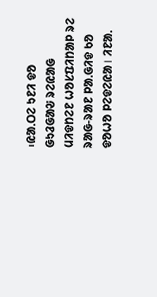᱾ᱭᱟᱹᱛᱮ ᱩᱱᱤ ᱫᱚ ᱜᱩᱲᱜᱟᱶ ᱨᱮᱭᱟᱜ ᱢᱤᱫᱴᱮᱱ ᱦᱚᱥᱯᱤᱴᱟᱞ ᱨᱮ ᱨᱟᱜ-ᱨᱟᱱ ᱞᱟᱹᱜᱤᱫ ᱠᱚ ᱫᱚᱦᱚ ᱞᱮᱫᱮᱭᱟ। ᱤᱱᱟᱹ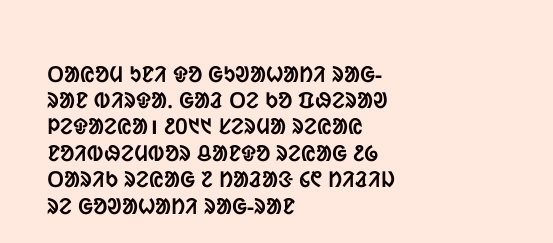ᱛᱟᱭᱚᱢ ᱩᱱᱤ ᱫᱚ ᱜᱩᱣᱟᱦᱟᱴᱤ ᱨᱟᱜ-ᱨᱟᱱ ᱵᱤᱨᱫᱟᱹ ᱜᱟᱲ ᱛᱮ ᱠᱚ ᱯᱷᱮᱨᱟᱣ ᱞᱮᱫᱟᱮᱭᱟ। ᱒᱐᱑᱑ ᱥᱮᱨᱢᱟ ᱨᱮᱭᱟᱭ ᱱᱚᱤᱵᱷᱮᱢᱵᱚᱨ ᱪᱟᱱᱫᱚ ᱨᱮᱭᱟᱜ ᱒᱙ ᱛᱟᱨᱤᱠ ᱨᱮᱭᱟᱜ ᱗ ᱴᱟᱲᱟᱝ ᱔᱖ ᱴᱤᱲᱤᱡ ᱨᱮ ᱜᱚᱣᱟᱦᱟᱴᱤ ᱨᱟᱜ-ᱨᱟᱱ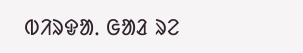ᱵᱤᱨᱫᱟᱹ ᱜᱟᱲ ᱨᱮ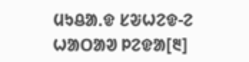ᱢᱩᱪᱟᱹᱫ ᱥᱶᱦᱮᱫ-ᱮ ᱦᱟᱛᱟᱣ ᱞᱮᱫᱟ[᱓]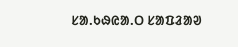ᱥᱟ.ᱠᱷᱭᱟ.ᱛ ᱥᱟᱯᱲᱟᱣ